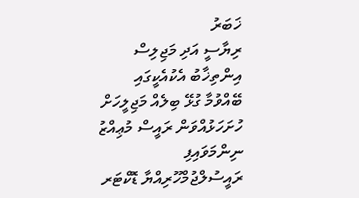ޚަބަރު
ރިޔާސީ އަދި މަޖިލިސް އިންތިޚާބު އެކުއެކީގައި ބޭއްވުމާ ގުޅޭ ބިލެއް މަޖިލީހަށް ހުށަހަޅުއްވަން ރައީސް މުޢިއްޒު ނިންމަވައިފި
ރައީސުލްޖުމްހޫރިއްޔާ ޑޮކްޓަރ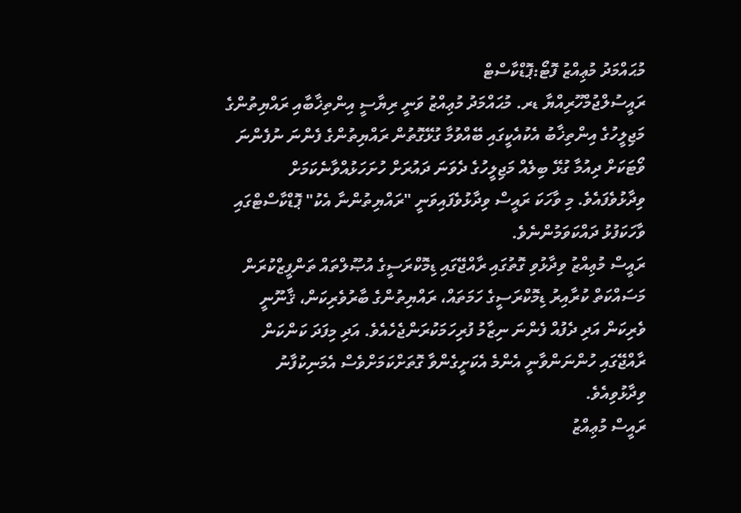މުޙައްމަދު މުޢިއްޒު ފޮޓޯ:ޕޮޑްކާސްޓް
ރައީސުލްޖުމްހޫރިއްޔާ ޑރ. މުޙައްމަދު މުޢިއްޒު ވަނީ ރިޔާސީ އިންތިޚާބާއި ރައްޔިތުންގެ މަޖިލީހުގެ އިންތިޚާބު އެކުއެކީގައި ބޭއްވުމާ ގުޅޭގޮތުން ރައްޔިތުންގެ ފެންނަ ނުފެންނަ ވޯޓަކަށް ދިއުމާ ގުޅޭ ބިލެއް މަޖިލީހުގެ ދެވަނަ ދައުރަށް ހުށަހަޅުއްވާނެކަމަށް ވިދާޅުވެފައެވެ. މި ވާހަކަ ރައީސް ވިދާޅުވެފައިވަނީ "ރައްޔިތުންނާ އެކު" ޕޮޑްކާސްޓްގައި ވާހަކަފުޅު ދައްކަވަމުންނެވެ.
ރައީސް މުޢިއްޒު ވިދާޅުވި ގޮތުގައި ރާއްޖޭގައި ޑިމޮކްރަސީގެ އުޞޫލްތައް ތަންފީޒްކުރަން މަސައްކަތް ކުރާއިރު ޑިމޮކްރަސީގެ ހަމަތައް، ރައްޔިތުންގެ ބާރުވެރިކަން، ޤާނޫނީ ވެރިކަން އަދި ދެފުއް ފެންނަ ނިޒާމު ފުރިހަމަކުރަންޖެހެއެވެ. އަދި މިފަދަ ކަންކަން ރާއްޖޭގައި ހުންނަންވާނީ އެންމެ އެކަށީގެންވާ ގޮތަށްކަމަށްވެސް އެމަނިކުފާނު ވިދާޅުވިއެވެ.
ރައީސް މުޢިއްޒު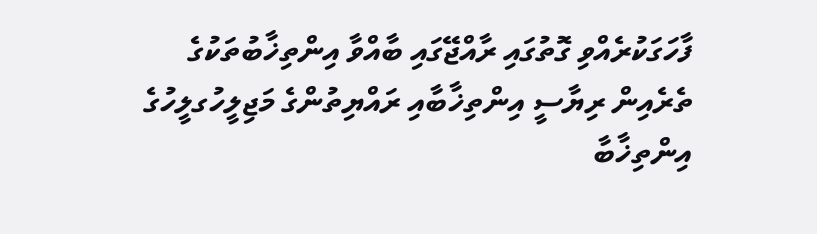ފާހަގަކުރެއްވި ގޮތުގައި ރާއްޖޭގައި ބާއްވާ އިންތިޚާބުތަކުގެ ތެރެއިން ރިޔާސީ އިންތިޚާބާއި ރައްޔިތުންގެ މަޖިލީހުގލީހުގެ އިންތިޚާބާ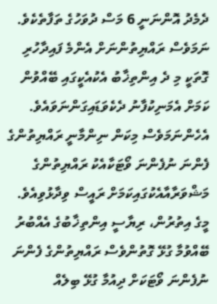ދެމެދު އޮންނަނީ 6 މަސް ދުވަހުގެ ތަފާތެކެވެ. ނަމަވެސް ރައްޔިތުންނަށް އެންމެ ފައިދާހުރި ގޮތަކީ މި ދެ އިންތިޚާބު އެކުއެކީގައި ބޭއްވުން ކަމަށް އެމަނިކުފާނު ދެކެވަޑައިގަންނަވައެވެ. އެހެންނަމަވެސް މިކަން ނިންމާނީ ރައްޔިތުންގެ ފެންނަ ނުފެންނަ ވޯޓަކާއެކު ރައްޔިތުންގެ މަޝްވަރާއާއެކުގައިކަމަށް ރައީސް ވިދާޅުވިއެވެ.
މީގެ އިތުރުން، ރިޔާސީ އިންތިޚާބުގެ އެއްބުރު ބޭއްވުމާ ގުޅޭ ގޮތުންވެސް ރައްޔިތުންގެ ފެންނަ ނުފެންނަ ވޯޓަކަށް ދިއުމާ ގުޅޭ ބިލެއް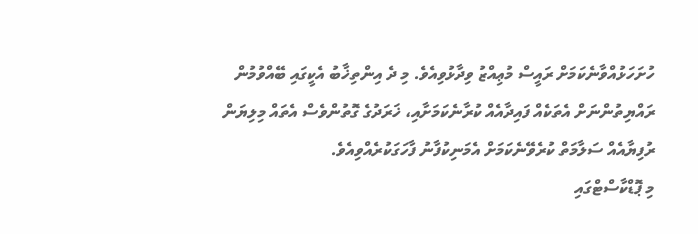ހުށަހަޅުއްވާނެކަމަށް ރައީސް މުޢިއްޒު ވިދާޅުވިއެވެ. މި ދެ އިންތިޚާބު އެކީގައި ބޭއްވުމުން ރައްޔިތުންނަށް އެތަކެއް ފައިދާއެއް ކުރާނެކަމަށާއި، ޚަރަދުގެ ގޮތުންވެސް އެތައް މިލިޔަން ރުފިޔާއެއް ސަލާމަތް ކުރެވޭނެކަމަށް އެމަނިކުފާނު ފާހަގަކުރެއްވިއެވެ.
މި ޕޮޑްކާސްޓްގައި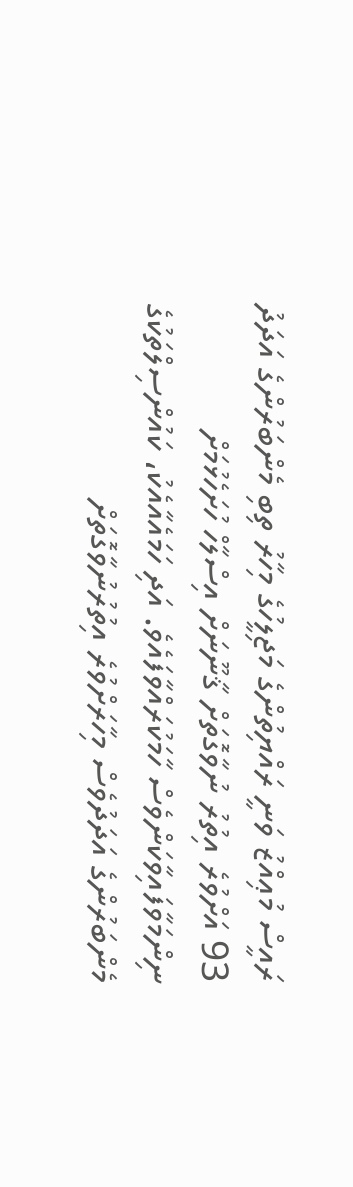ރައީސް މުޢިއްޒު ވަނީ ރައްޔިތުންގެ މަޖިލީހުގެ މިހާރު ތިބި މެންބަރުންގެ އަދަދު 93 އަށްވުރެ އިތުރު ނުވާގޮތަށް ޤާނޫނަށް އިސްލާހް ހުށަހެޅުމަށް ނިންމަވާފައިވާކަންވެސް ހާމަކުރައްވާފައެވެ. އަދި ހަމައެއާއެކު، ކައުންސިލްތަކުގެ މެންބަރުންގެ އަދަދުވެސް މިހާރަށްވުރެ އިތުރުނުވާގޮތަށް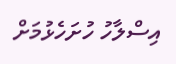އިސްލާހު ހުށަހެޅުމަށް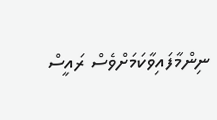ނިންމާފައިވާކަމަށްވެސް ރައީސް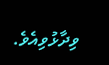ވިދާޅުވިއެވެ.